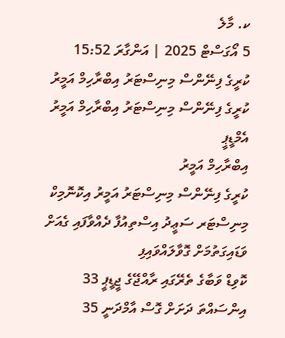ކ. މާލެ
5 އޯގަސްޓް 2025 | އަންގާރަ 15:52
ކުރީގެ ފިނޭންސް މިނިސްޓަރު އިބްރާހިމް އަމީރު
ކުރީގެ ފިނޭންސް މިނިސްޓަރު އިބްރާހިމް އަމީރު
އެމްޑީޕީ
އިބްރާހިމް އަމީރު
ކުރީގެ ފިނޭންސް މިނިސްޓަރު އަމީރު އިކޮނޮމިކް މިނިސްޓަރ ސަޢީދު އިސްތިއުފާ ދެއްވާފައި ގެއަށް ވަޑައިގަތުމަށް ގޮވާލައްވައިފި
ކޮވިޑް ވަބާގެ ތެރޭގައި ރާއްޖޭގެ ޖީޑީޕީ 33 އިންސައްތަ ދަށަށް ގޮސް އާމްދަނީ 35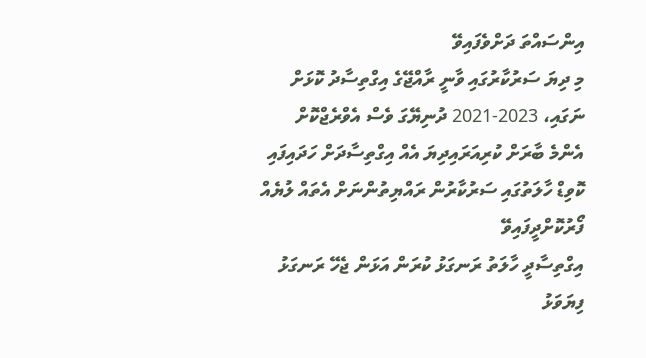އިންސައްތަ ދަށްވެފައިވޭ
މި ދިޔަ ސަރުކާރުގައި ވާނީ ރާއްޖޭގެ އިގްތިސާދު ކޮޅަށް ނަގައި، 2023-2021 ދުނިޔޭގަ ވެސް އެވްރެޖްކޮށް އެންމެ ބާރަށް ކުރިއަރައިދިޔަ އެއް އިގްތިސާދަށް ހަދައިފައި
ކޮވިޑް ހާލަތުގައި ސަރުކާރުން ރައްޔިތުންނަށް އެތައް ލުޔެއް ފޯރުކޮށްދީފައިވޭ
އިގްތިސާދީ ހާލަތު ރަނގަޅު ކުރަން އަޅަން ޖެހޭ ރަނގަޅު ފިޔަވަޅު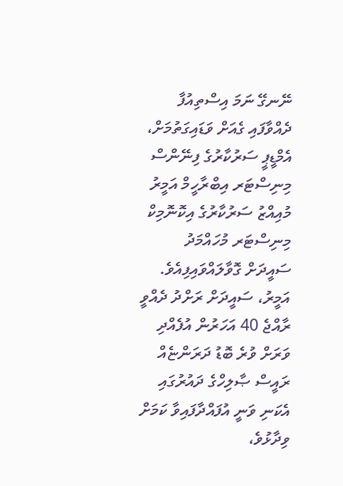ނޭނގޭ ނަމަ އިސްތިއުފާ ދެއްވާފައި ގެއަށް ވަޑައިގަތުމަށް، އެމްޑީޕީ ސަރުކާރުގެ ފިނޭންސް މިނިސްޓަރ އިބްރާހީމް އަމީރު މުއިއްޒު ސަރުކާރުގެ އިކޮނޮމިކް މިނިސްޓަރ މުހައްމަދު ސައީދަށް ގޮވާލައްވައިފިއެވެ.
އަމީރު، ސައީދަށް ރަށްދު ދެއްވީ ރާއްޖެ 40 އަހަރުން އުފެއްދި ވަރަށް ވުރެ ބޮޑު ދަރަންޏެއް ރައީސް ޞާލިހްގެ ދައުރުގައި އެކަނި ވަނީ އުފައްދާފައިވާ ކަމަށް ވިދާޅުވެ،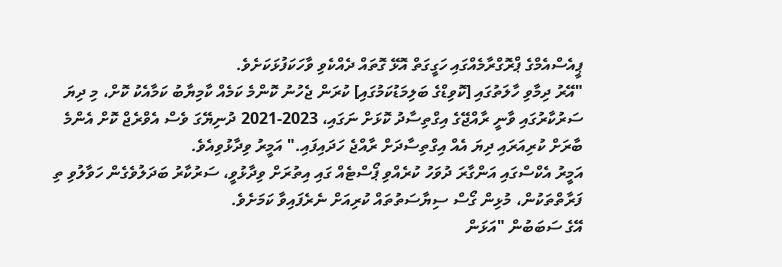ޕީއެސްއެމްގެ ޕްރޮގްރާމެއްގައި ހަގީގަތް އޮޅޭ ގޮތައް ދެއްކެވި ވާހަކަފުޅަކަށެވެ.
"އޭރު ދިމާވި ހާލަތުގައި [ކޮވިޑްގެ ބަލިމަޑުކަމުގައި] ކުރަން ޖެހުނު ކޮންމެ ކަމެއް ކާމިޔާބު ކަމާއެކު ކޮށް، މި ދިޔަ ސަރުކާރުގައި ވާނީ ރާއްޖޭގެ އިގްތިސާދު ކޮޅަށް ނަގައި، 2023-2021 ދުނިޔޭގަ ވެސް އެވްރެޖް ކޮށް އެންމެ ބާރަށް ކުރިއަރައި ދިޔަ އެއް އިގްތިސާދަށް ރާއްޖެ ހަދައިފައި." އަމީރު ވިދާޅުވިއެވެ.
އަމީރު އެކްސްގައި އަންގާރަ ދުވަހު ކުރެއްވި ޕޯސްޓެއް ގައި އިތުރަށް ވިދާޅުވީ، ސަރުކާރު ބަދަލުވެގެން ހަވާލުވި ތި ފަރާތްތަކުން، މުޅިން ގޯސް ސިޔާސަތުތައް ކުރިއަށް ނެރެފައިވާ ކަމަށެވެ.
އޭގެ ސަބަބުން "އަޅަން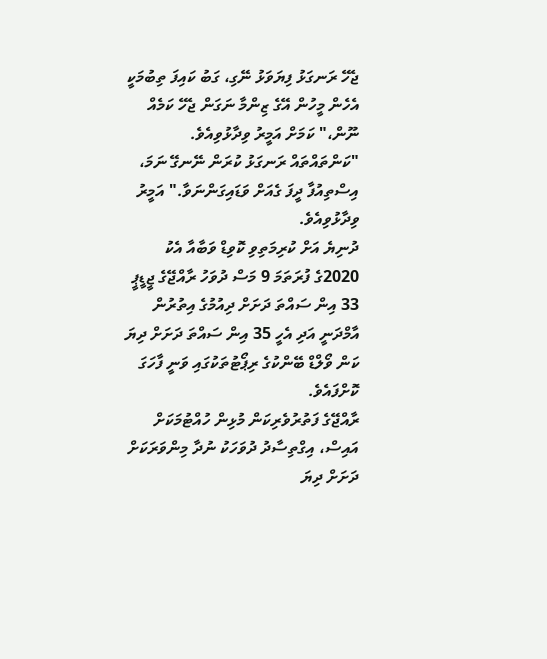ޖެހޭ ރަނގަޅު ފިޔަވަޅު ނޭގި، ގަބު ކައިފަ ތިބުމަކީ އެހެން މީހުން އޭގެ ޒިންމާ ނަގަން ޖެހޭ ކަމެއް ނޫން،" ކަމަށް އަމީރު ވިދާޅުވިއެވެ.
"ކަންތައްތައް ރަނގަޅު ކުރަން ނޭނގޭ ނަމަ، އިސްތިއުފާ ދީފަ ގެއަށް ވަޑައިގަންނަވާ." އަމީރު ވިދާޅުވިއެވެ.
ދުނިޔެ އަށް ކުރިމަތިވި ކޮވިޑް ވަބާއާ އެކު 2020ގެ ފުރަތަމަ 9 މަސް ދުވަހު ރާއްޖޭގެ ޖީޑީޕީ 33 އިން ސައްތަ ދަށަށް ދިއުމުގެ އިތުރުން އާމްދަނީ އަދި އެހީ 35 އިން ސައްތަ ދަށަށް ދިޔަ ކަން ވޯލްޑް ބޭންކުގެ ރިޕޯޓުތަކުގައި ވަނީ ފާހަގަ ކޮށްފައެވެ.
ރާއްޖޭގެ ފަތުރުވެރިކަން މުޅިން ހުއްޓުމަކަށް އައިސް، އިގްތިސާދު ދުވަހަކު ނުދާ މިންވަރަކަށް ދަށަށް ދިޔަ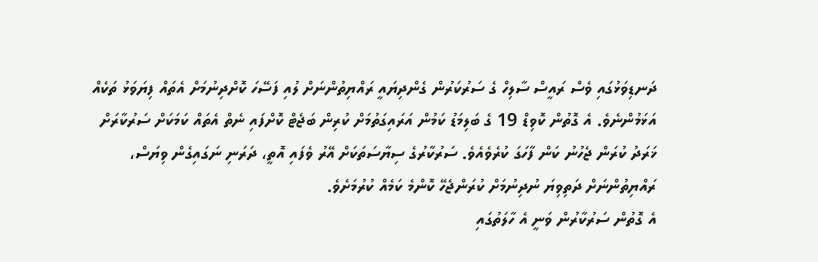ދަނޑިވަޅުގައި ވެސް ރައީސް ސާލިހް ގެ ސަރުކަރުން ގެންދިޔައީ ރައްޔިތުންނަށް ލުއި ފަސޭހަ ކޮށްދިނުމަށް އެތައް ފިޔަވަޅު ތަކެއް އަޅަމުންނެވެ. އެ ގޮތުން ކޮވިޑް 19 ގެ ބަލިމަޑު ކަމުން އަރައިގަތުމަށް ކުރިން ބަޖެޓް ކޮށްފައި ނެތް އެތައް ކަމަކަށް ސަރުކާރަށް ޚަރަދު ކުރަން ޖެހުނު ކަން ފާހަގަ ކުރެވެއެވެ. ސަރުކާރުގެ ސިޔާސަތަކަށް އޭރު ވެފައި އޮތީ، ދަރަނި ނަގައިގެން ވިޔަސް، ރައްޔިތުންނަށް ދަތިވިޔަ ނުދިނުމަށް ކުރަންޖެހޭ ކޮންމެ ކަމެއް ކުރުމަށެވެ.
އެ ގޮތުން ސަރުކާރުން ވަނީ އެ ހާލަތުގައި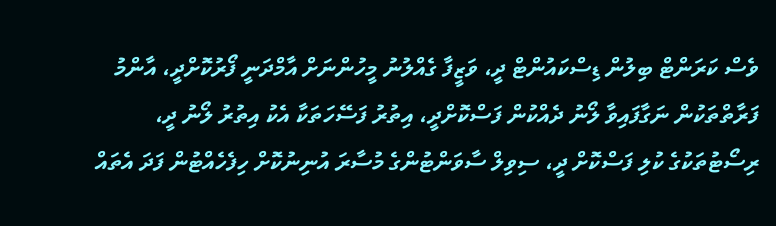ވެސް ކަރަންޓް ބިލުން ޑިސްކައުންޓް ދީ، ވަޒީފާ ގެއްލުނު މީހުންނަށް އާމްދަނީ ފޯރުކޮށްދީ، އާންމު ފަރާތްތަކުން ނަގާފައިވާ ލޯނު ދެއްކުން ފަސްކޮށްދީ، އިތުރު ފަސޭހަތަކާ އެކު އިތުރު ލޯނު ދީ، ރިސޯޓުތަކުގެ ކުލި ފަސްކޮށް ދީ، ސިވިލް ސާވަންޓުންގެ މުސާރަ އުނިނުކޮށް ހިފެހެއްޓުން ފަދަ އެތައް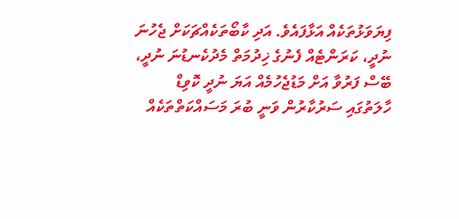ފިޔަވަޅުތަކެއް އަޅާފައެވެ. އަދި ކާބޯތަކެއްޗަކަށް ޖެހުނަ ނުދީ، ކަރަންޓެއް ފެނުގެ ޚިދުމަތް މެދުކެނޑުނަ ނުދީ، ބޭސް ފަރުވާ އަށް މަޑުޖެހުމެއް އަޔަ ނުދީ ކޮވިޑް ހާލަތުގައި ސަރުކާރުން ވަނީ ބުރަ މަސައްކަތްތަކެއް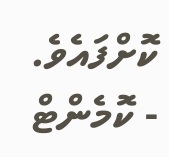ކޮށްފައެވެ.
- ކޮމެންޓް